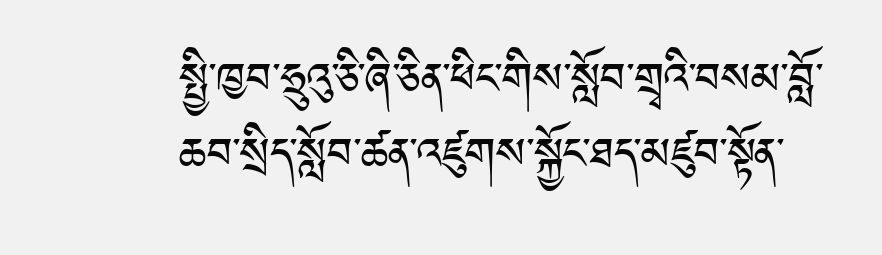སྤྱི་ཁྱབ་ཧྲུའུ་ཅི་ཞི་ཅིན་ཕིང་གིས་སློབ་གྲྭའི་བསམ་བློ་ཆབ་སྲིད་སློབ་ཚན་འཛུགས་སྐྱོང་ཐད་མཛུབ་སྟོན་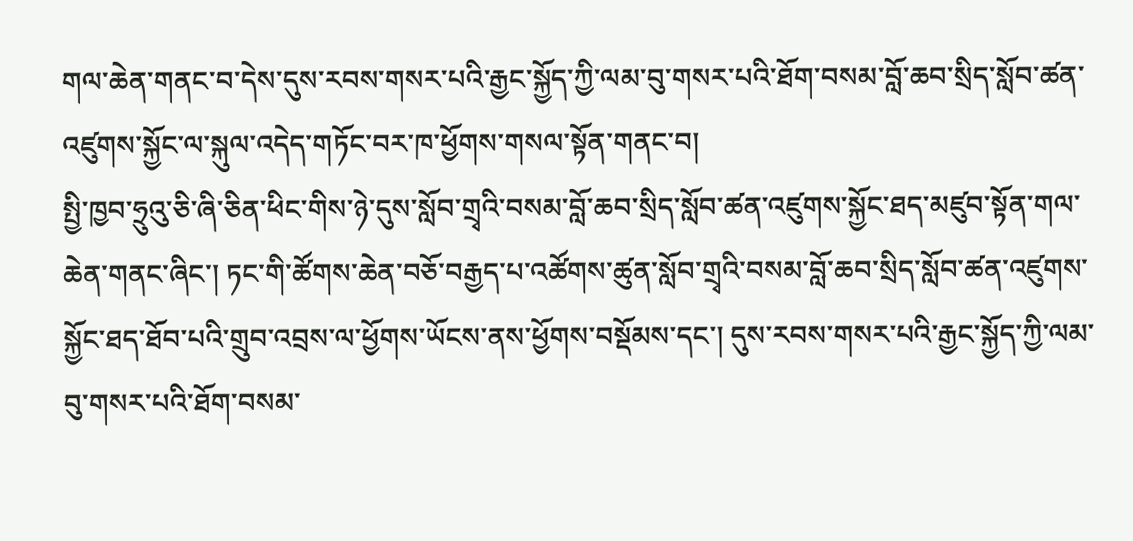གལ་ཆེན་གནང་བ་དེས་དུས་རབས་གསར་པའི་རྒྱང་སྐྱོད་ཀྱི་ལམ་བུ་གསར་པའི་ཐོག་བསམ་བློ་ཆབ་སྲིད་སློབ་ཚན་འཛུགས་སྐྱོང་ལ་སྐུལ་འདེད་གཏོང་བར་ཁ་ཕྱོགས་གསལ་སྟོན་གནང་བ།
སྤྱི་ཁྱབ་ཧྲུའུ་ཅི་ཞི་ཅིན་ཕིང་གིས་ཉེ་དུས་སློབ་གྲྭའི་བསམ་བློ་ཆབ་སྲིད་སློབ་ཚན་འཛུགས་སྐྱོང་ཐད་མཛུབ་སྟོན་གལ་ཆེན་གནང་ཞིང་། ཏང་གི་ཚོགས་ཆེན་བཅོ་བརྒྱད་པ་འཚོགས་ཚུན་སློབ་གྲྭའི་བསམ་བློ་ཆབ་སྲིད་སློབ་ཚན་འཛུགས་སྐྱོང་ཐད་ཐོབ་པའི་གྲུབ་འབྲས་ལ་ཕྱོགས་ཡོངས་ནས་ཕྱོགས་བསྡོམས་དང་། དུས་རབས་གསར་པའི་རྒྱང་སྐྱོད་ཀྱི་ལམ་བུ་གསར་པའི་ཐོག་བསམ་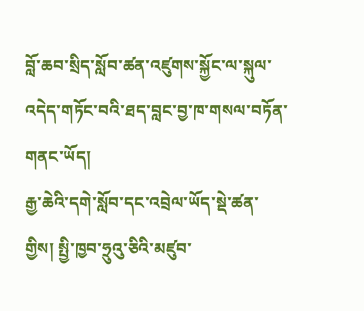བློ་ཆབ་སྲིད་སློབ་ཚན་འཛུགས་སྐྱོང་ལ་སྐུལ་འདེད་གཏོང་བའི་ཐད་བླང་བྱ་ཁ་གསལ་བཏོན་གནང་ཡོད།
རྒྱ་ཆེའི་དགེ་སློབ་དང་འབྲེལ་ཡོད་སྡེ་ཚན་གྱིས། སྤྱི་ཁྱབ་ཧྲུའུ་ཅིའི་མཛུབ་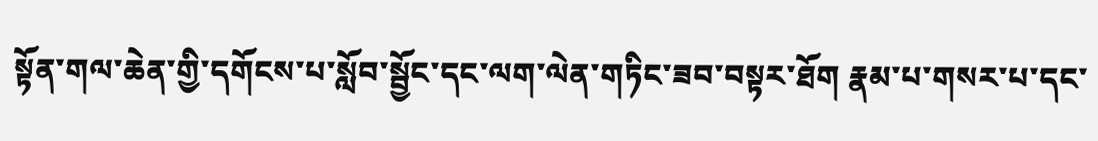སྟོན་གལ་ཆེན་གྱི་དགོངས་པ་སློབ་སྦྱོང་དང་ལག་ལེན་གཏིང་ཟབ་བསྟར་ཐོག རྣམ་པ་གསར་པ་དང་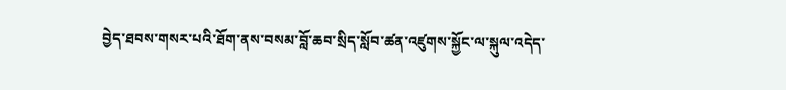བྱེད་ཐབས་གསར་པའི་ཐོག་ནས་བསམ་བློ་ཆབ་སྲིད་སློབ་ཚན་འཛུགས་སྐྱོང་ལ་སྐུལ་འདེད་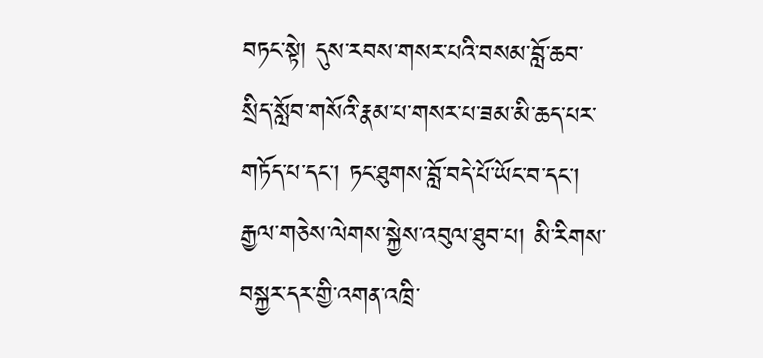བཏང་སྟེ། དུས་རབས་གསར་པའི་བསམ་བློ་ཆབ་སྲིད་སློབ་གསོའི་རྣམ་པ་གསར་པ་ཟམ་མི་ཆད་པར་གཏོད་པ་དང་། ཏང་ཐུགས་བློ་བདེ་པོ་ཡོང་བ་དང་། རྒྱལ་གཅེས་ལེགས་སྐྱེས་འབུལ་ཐུབ་པ། མི་རིགས་བསྐྱར་དར་གྱི་འགན་འཁྲི་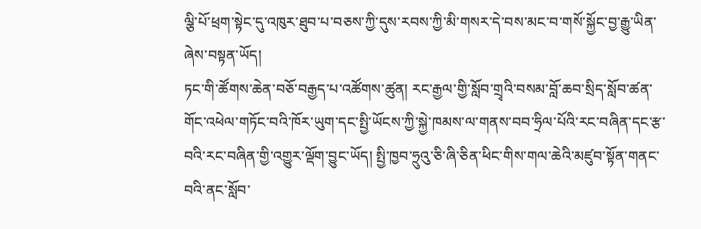ལྕི་པོ་ཕྲག་སྟེང་དུ་འཁུར་ཐུབ་པ་བཅས་ཀྱི་དུས་རབས་ཀྱི་མི་གསར་དེ་བས་མང་བ་གསོ་སྐྱོང་བྱ་རྒྱུ་ཡིན་ཞེས་བསྟན་ཡོད།
ཏང་གི་ཚོགས་ཆེན་བཅོ་བརྒྱད་པ་འཚོགས་ཚུན། རང་རྒྱལ་གྱི་སློབ་གྲྭའི་བསམ་བློ་ཆབ་སྲིད་སློབ་ཚན་གོང་འཕེལ་གཏོང་བའི་ཁོར་ཡུག་དང་སྤྱི་ཡོངས་ཀྱི་སྐྱེ་ཁམས་ལ་གནས་བབ་ཧྲིལ་པོའི་རང་བཞིན་དང་རྩ་བའི་རང་བཞིན་གྱི་འགྱུར་ལྡོག་བྱུང་ཡོད། སྤྱི་ཁྱབ་ཧྲུའུ་ཅི་ཞི་ཅིན་ཕིང་གིས་གལ་ཆེའི་མཛུབ་སྟོན་གནང་བའི་ནང་སློབ་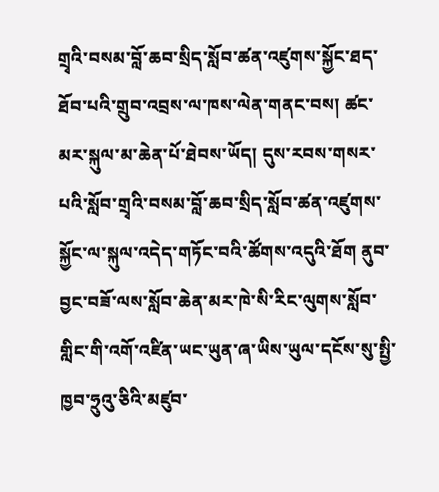གྲྭའི་བསམ་བློ་ཆབ་སྲིད་སློབ་ཚན་འཛུགས་སྐྱོང་ཐད་ཐོབ་པའི་གྲུབ་འབྲས་ལ་ཁས་ལེན་གནང་བས། ཚང་མར་སྐུལ་མ་ཆེན་པོ་ཐེབས་ཡོད། དུས་རབས་གསར་པའི་སློབ་གྲྭའི་བསམ་བློ་ཆབ་སྲིད་སློབ་ཚན་འཛུགས་སྐྱོང་ལ་སྐུལ་འདེད་གཏོང་བའི་ཚོགས་འདུའི་ཐོག ནུབ་བྱང་བཟོ་ལས་སློབ་ཆེན་མར་ཁེ་སི་རིང་ལུགས་སློབ་གླིང་གི་འགོ་འཛིན་ཡང་ཡུན་ཞ་ཡིས་ཡུལ་དངོས་སུ་སྤྱི་ཁྱབ་ཧྲུའུ་ཅིའི་མཛུབ་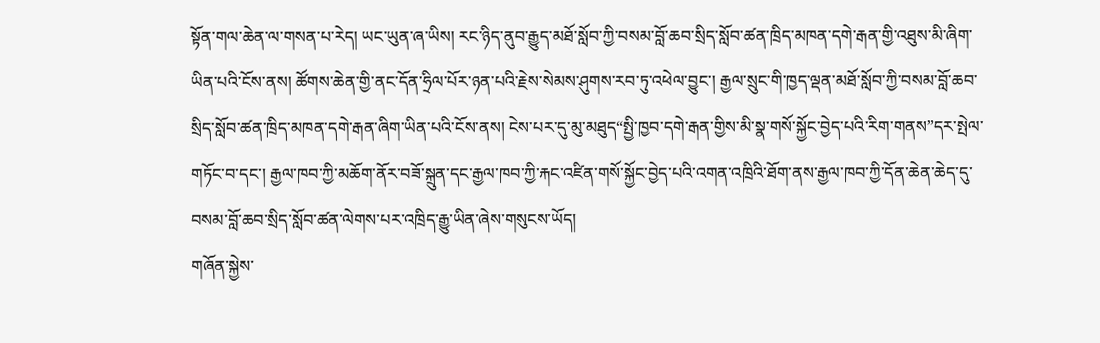སྟོན་གལ་ཆེན་ལ་གསན་པ་རེད། ཡང་ཡུན་ཞ་ཡིས། རང་ཉིད་ནུབ་རྒྱུད་མཐོ་སློབ་ཀྱི་བསམ་བློ་ཆབ་སྲིད་སློབ་ཚན་ཁྲིད་མཁན་དགེ་རྒན་གྱི་འཐུས་མི་ཞིག་ཡིན་པའི་ངོས་ནས། ཚོགས་ཆེན་གྱི་ནང་དོན་ཧྲིལ་པོར་ཉན་པའི་རྗེས་སེམས་ཤུགས་རབ་ཏུ་འཕེལ་བྱུང་། རྒྱལ་སྲུང་གི་ཁྱད་ལྡན་མཐོ་སློབ་ཀྱི་བསམ་བློ་ཆབ་སྲིད་སློབ་ཚན་ཁྲིད་མཁན་དགེ་རྒན་ཞིག་ཡིན་པའི་ངོས་ནས། ངེས་པར་དུ་མུ་མཐུད“སྤྱི་ཁྱབ་དགེ་རྒན་གྱིས་མི་སྣ་གསོ་སྐྱོང་བྱེད་པའི་རིག་གནས”དར་སྤེལ་གཏོང་བ་དང་། རྒྱལ་ཁབ་ཀྱི་མཆོག་ནོར་བཟོ་སྐྲུན་དང་རྒྱལ་ཁབ་ཀྱི་རྐང་འཛིན་གསོ་སྐྱོང་བྱེད་པའི་འགན་འཁྲིའི་ཐོག་ནས་རྒྱལ་ཁབ་ཀྱི་དོན་ཆེན་ཆེད་དུ་བསམ་བློ་ཆབ་སྲིད་སློབ་ཚན་ལེགས་པར་འཁྲིད་རྒྱུ་ཡིན་ཞེས་གསུངས་ཡོད།
གཞོན་སྐྱེས་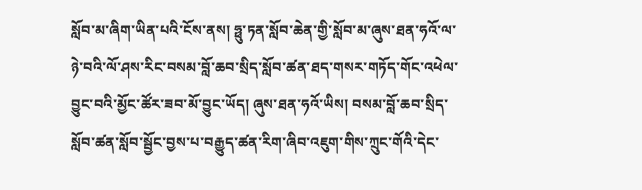སློབ་མ་ཞིག་ཡིན་པའི་ངོས་ནས། ཧྥུ་ཏན་སློབ་ཆེན་གྱི་སློབ་མ་ཞུས་ཐན་ཧའོ་ལ་ཉེ་བའི་ལོ་ཤས་རིང་བསམ་བློ་ཆབ་སྲིད་སློབ་ཚན་ཐད་གསར་གཏོད་གོང་འཕེལ་བྱུང་བའི་མྱོང་ཚོར་ཟབ་མོ་བྱུང་ཡོད། ཞུས་ཐན་ཧའོ་ཡིས། བསམ་བློ་ཆབ་སྲིད་སློབ་ཚན་སློབ་སྦྱོང་བྱས་པ་བརྒྱུད་ཚན་རིག་ཞིབ་འཇུག་གིས་ཀྲུང་གོའི་དེང་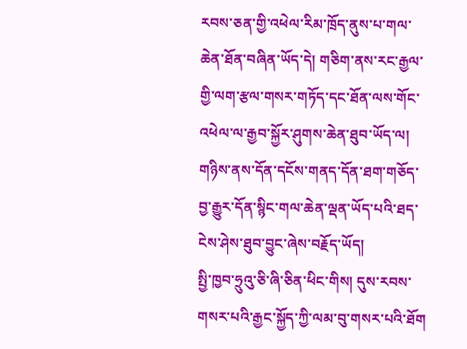རབས་ཅན་གྱི་འཕེལ་རིམ་ཁྲོད་ནུས་པ་གལ་ཆེན་ཐོན་བཞིན་ཡོད་དེ། གཅིག་ནས་རང་རྒྱལ་གྱི་ལག་རྩལ་གསར་གཏོད་དང་ཐོན་ལས་གོང་འཕེལ་ལ་རྒྱབ་སྐྱོར་ཤུགས་ཆེན་ཐུབ་ཡོད་ལ། གཉིས་ནས་དོན་དངོས་གནད་དོན་ཐག་གཅོད་བྱ་རྒྱུར་དོན་སྙིང་གལ་ཆེན་ལྡན་ཡོད་པའི་ཐད་ངེས་ཤེས་ཐུབ་བྱུང་ཞེས་བརྗོད་ཡོད།
སྤྱི་ཁྱབ་ཧྲུའུ་ཅི་ཞི་ཅིན་ཕིང་གིས། དུས་རབས་གསར་པའི་རྒྱང་སྐྱོད་ཀྱི་ལམ་བུ་གསར་པའི་ཐོག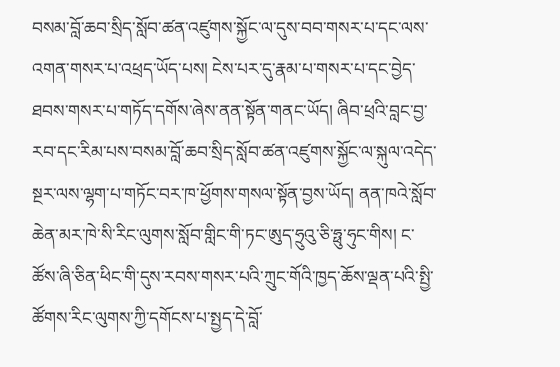བསམ་བློ་ཆབ་སྲིད་སློབ་ཚན་འཛུགས་སྐྱོང་ལ་དུས་བབ་གསར་པ་དང་ལས་འགན་གསར་པ་འཕྲད་ཡོད་པས། ངེས་པར་དུ་རྣམ་པ་གསར་པ་དང་བྱེད་ཐབས་གསར་པ་གཏོད་དགོས་ཞེས་ནན་སྟོན་གནང་ཡོད། ཞིབ་ཕྲའི་བླང་བྱ་རབ་དང་རིམ་པས་བསམ་བློ་ཆབ་སྲིད་སློབ་ཚན་འཛུགས་སྐྱོང་ལ་སྐུལ་འདེད་སྔར་ལས་ལྷག་པ་གཏོང་བར་ཁ་ཕྱོགས་གསལ་སྟོན་བྱས་ཡོད། ནན་ཁའེ་སློབ་ཆེན་མར་ཁེ་སི་རིང་ལུགས་སློབ་གླིང་གི་ཏང་ཨུད་ཧྲུའུ་ཅི་ཧྥུ་ཧུང་གིས། ང་ཚོས་ཞི་ཅིན་ཕིང་གི་དུས་རབས་གསར་པའི་ཀྲུང་གོའི་ཁྱད་ཆོས་ལྡན་པའི་སྤྱི་ཚོགས་རིང་ལུགས་ཀྱི་དགོངས་པ་སྤྱད་དེ་བློ་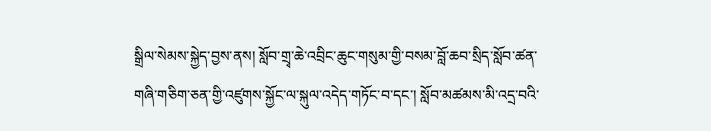སྒྲིལ་སེམས་སྐྱེད་བྱས་ནས། སློབ་གྲྭ་ཆེ་འབྲིང་ཆུང་གསུམ་གྱི་བསམ་བློ་ཆབ་སྲིད་སློབ་ཚན་གཞི་གཅིག་ཅན་གྱི་འཛུགས་སྐྱོང་ལ་སྐུལ་འདེད་གཏོང་བ་དང་། སློབ་མཚམས་མི་འདྲ་བའི་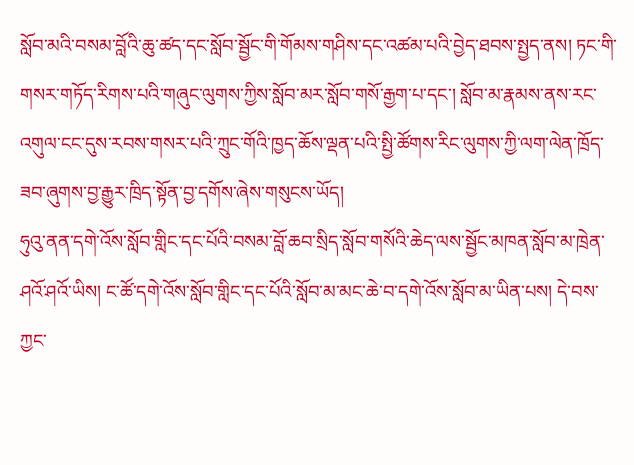སློབ་མའི་བསམ་བློའི་ཆུ་ཚད་དང་སློབ་སྦྱོང་གི་གོམས་གཤིས་དང་འཚམ་པའི་བྱེད་ཐབས་སྤྱད་ནས། ཏང་གི་གསར་གཏོད་རིགས་པའི་གཞུང་ལུགས་ཀྱིས་སློབ་མར་སློབ་གསོ་རྒྱག་པ་དང་། སློབ་མ་རྣམས་ནས་རང་འགུལ་ངང་དུས་རབས་གསར་པའི་ཀྲུང་གོའི་ཁྱད་ཆོས་ལྡན་པའི་སྤྱི་ཚོགས་རིང་ལུགས་ཀྱི་ལག་ལེན་ཁྲོད་ཟབ་ཞུགས་བྱ་རྒྱུར་ཁྲིད་སྟོན་བྱ་དགོས་ཞེས་གསུངས་ཡོད།
ཧུའུ་ནན་དགེ་འོས་སློབ་གླིང་དང་པོའི་བསམ་བློ་ཆབ་སྲིད་སློབ་གསོའི་ཆེད་ལས་སྦྱོང་མཁན་སློབ་མ་ཁྲེན་ཤའོ་ཤའོ་ཡིས། ང་ཚོ་དགེ་འོས་སློབ་གླིང་དང་པོའི་སློབ་མ་མང་ཆེ་བ་དགེ་འོས་སློབ་མ་ཡིན་པས། དེ་བས་ཀྱང་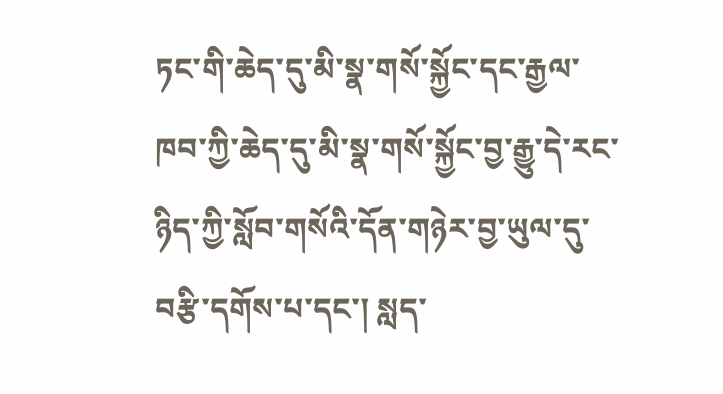ཏང་གི་ཆེད་དུ་མི་སྣ་གསོ་སྐྱོང་དང་རྒྱལ་ཁབ་ཀྱི་ཆེད་དུ་མི་སྣ་གསོ་སྐྱོང་བྱ་རྒྱུ་དེ་རང་ཉིད་ཀྱི་སློབ་གསོའི་དོན་གཉེར་བྱ་ཡུལ་དུ་བརྩི་དགོས་པ་དང་། སླད་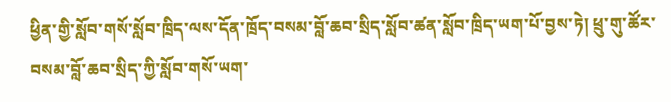ཕྱིན་གྱི་སློབ་གསོ་སློབ་ཁྲིད་ལས་དོན་ཁྲོད་བསམ་བློ་ཆབ་སྲིད་སློབ་ཚན་སློབ་ཁྲིད་ཡག་པོ་བྱས་ཏེ། ཕྲུ་གུ་ཚོར་བསམ་བློ་ཆབ་སྲིད་ཀྱི་སློབ་གསོ་ཡག་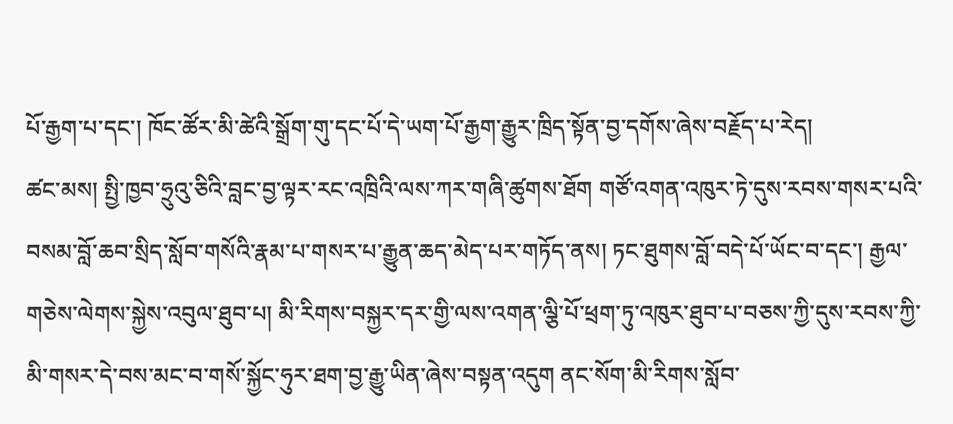པོ་རྒྱག་པ་དང་། ཁོང་ཚོར་མི་ཚེའི་སྒྲོག་གུ་དང་པོ་དེ་ཡག་པོ་རྒྱག་རྒྱུར་ཁྲིད་སྟོན་བྱ་དགོས་ཞེས་བརྗོད་པ་རེད།
ཚང་མས། སྤྱི་ཁྱབ་ཧྲུའུ་ཅིའི་བླང་བྱ་ལྟར་རང་འཁྲིའི་ལས་ཀར་གཞི་ཚུགས་ཐོག གཙོ་འགན་འཁུར་ཏེ་དུས་རབས་གསར་པའི་བསམ་བློ་ཆབ་སྲིད་སློབ་གསོའི་རྣམ་པ་གསར་པ་རྒྱུན་ཆད་མེད་པར་གཏོད་ནས། ཏང་ཐུགས་བློ་བདེ་པོ་ཡོང་བ་དང་། རྒྱལ་གཅེས་ལེགས་སྐྱེས་འབུལ་ཐུབ་པ། མི་རིགས་བསྐྱར་དར་གྱི་ལས་འགན་ལྕི་པོ་ཕྲག་ཏུ་འཁུར་ཐུབ་པ་བཅས་ཀྱི་དུས་རབས་ཀྱི་མི་གསར་དེ་བས་མང་བ་གསོ་སྐྱོང་ཧུར་ཐག་བྱ་རྒྱུ་ཡིན་ཞེས་བསྟན་འདུག ནང་སོག་མི་རིགས་སློབ་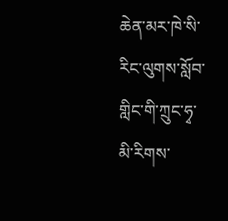ཆེན་མར་ཁེ་སི་རིང་ལུགས་སློབ་གླིང་གི་ཀྲུང་ཧྭ་མི་རིགས་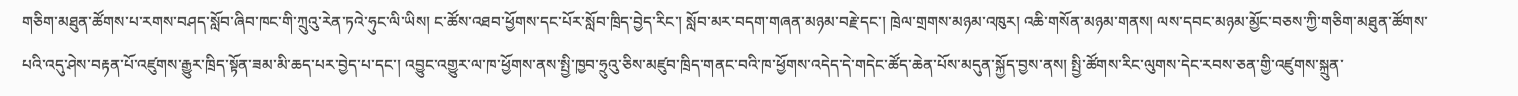གཅིག་མཐུན་ཚོགས་པ་རགས་བཤད་སློབ་ཞིབ་ཁང་གི་ཀྲུའུ་རེན་ཏའེ་ཧུང་ལི་ཡིས། ང་ཚོས་འཐབ་ཕྱོགས་དང་པོར་སློབ་ཁྲིད་བྱེད་རིང་། སློབ་མར་བདག་གཞན་མཉམ་བརྗེ་དང་། ཁྲེལ་གྲགས་མཉམ་འཁུར། འཆི་གསོན་མཉམ་གནས། ལས་དབང་མཉམ་མྱོང་བཅས་ཀྱི་གཅིག་མཐུན་ཚོགས་པའི་འདུ་ཤེས་བརྟན་པོ་འཛུགས་རྒྱུར་ཁྲིད་སྟོན་ཟམ་མི་ཆད་པར་བྱེད་པ་དང་། འབྱུང་འགྱུར་ལ་ཁ་ཕྱོགས་ནས་སྤྱི་ཁྱབ་ཧྲུའུ་ཅིས་མཛུབ་ཁྲིད་གནང་བའི་ཁ་ཕྱོགས་འདེད་དེ་གདེང་ཚོད་ཆེན་པོས་མདུན་སྐྱོད་བྱས་ནས། སྤྱི་ཚོགས་རིང་ལུགས་དེང་རབས་ཅན་གྱི་འཛུགས་སྐྲུན་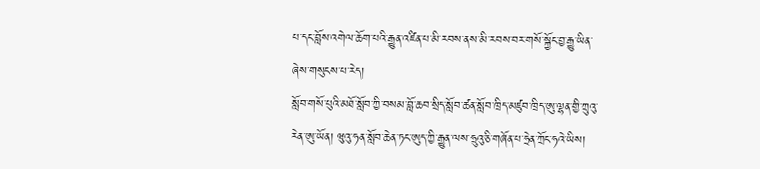པ་དང་བློས་འགེལ་ཆོག་པའི་རྒྱུན་འཛིན་པ་མི་རབས་ནས་མི་རབས་བར་གསོ་སྐྱོང་བྱ་རྒྱུ་ཡིན་ཞེས་གསུངས་པ་རེད།
སློབ་གསོ་པུའི་མཐོ་སློབ་ཀྱི་བསམ་བློ་ཆབ་སྲིད་སློབ་ཚན་སློབ་ཁྲིད་མཛུབ་ཁྲིད་ཨུ་ལྷན་གྱི་ཀྲུའུ་རེན་ཨུ་ཡོན། ཝུའུ་ཧན་སློབ་ཆེན་ཏང་ཨུད་ཀྱི་རྒྱུན་ལས་ཧྲུའུ་ཅི་གཞོན་པ་ཧྲེན་ཀྲོང་ཧའེ་ཡིས།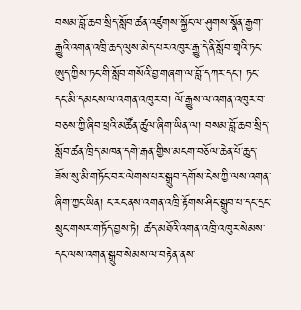བསམ་བློ་ཆབ་སྲིད་སློབ་ཚན་འཛུགས་སྐྱོང་ལ་ཤུགས་སྣོན་རྒྱག་རྒྱུའི་འགན་འཁྲི་ཆད་ལུས་མེད་པར་འཁུར་རྒྱུ་དེ་ནི་སློབ་གྲྭའི་ཏང་ཨུད་ཀྱིས་ཏང་གི་སློབ་གསོའི་བྱ་གཞག་ལ་བློ་དཀར་དང་། ཏང་དང་མི་དམངས་ལ་འགན་འཁུར་བ། ལོ་རྒྱུས་ལ་འགན་འཁུར་བ་བཅས་ཀྱི་ཞིབ་ཕྲའི་མཚོན་ཚུལ་ཞིག་ཡིན་ལ། བསམ་བློ་ཆབ་སྲིད་སློབ་ཚན་ཁྲིད་མཁན་དགེ་རྒན་གྱིས་མངག་བཅོལ་ཆེན་པོ་ཆུད་ཟོས་སུ་མི་གཏོང་བར་ལེགས་པར་སྒྲུབ་དགོས་ངེས་ཀྱི་ལས་འགན་ཞིག་ཀྱང་ཡིན། ང་རང་ནས་འགན་འཁྲི་རྟོགས་ཤིང་སྒྲུབ་པ་དང་དྲང་སྲུང་གསར་གཏོད་བྱས་ཏེ། ཚད་མཐོའི་འགན་འཁྲི་འཁུར་སེམས་དང་ལས་འགན་སྒྲུབ་སེམས་ལ་བརྟེན་ནས་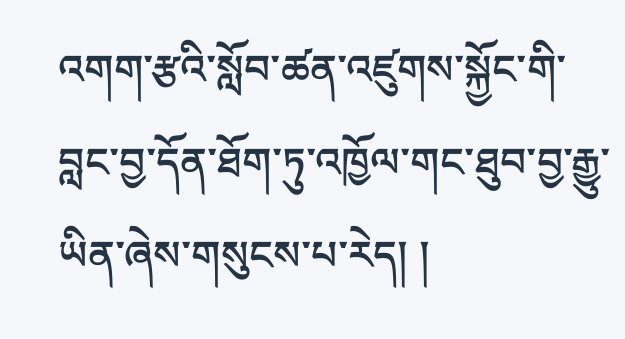འགག་རྩའི་སློབ་ཚན་འཛུགས་སྐྱོང་གི་བླང་བྱ་དོན་ཐོག་ཏུ་འཁྱོལ་གང་ཐུབ་བྱ་རྒྱུ་ཡིན་ཞེས་གསུངས་པ་རེད། །